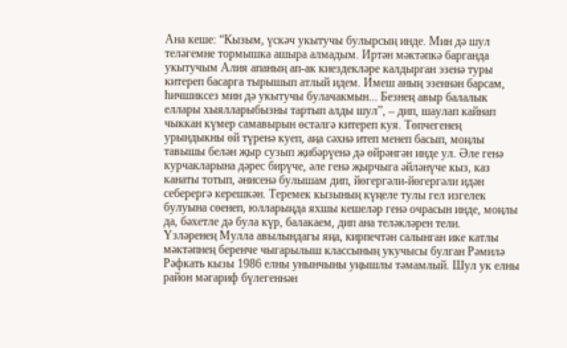Ана кеше: “Кызым, үскәч укытучы булырсың инде. Мин дә шул теләгемне тормышка ашыра алмадым. Иртән мәктәпкә барганда укытучым Алия апаның ап-ак киездекләре калдырган эзенә туры китереп басарга тырышып атлый идем. Имеш аның эзеннән барсам, һичшиксез мин дә укытучы булачакмын... Безнең авыр балалык еллары хыялларыбызны тартып алды шул”, – дип, шаулап кайнап чыккан күмер самавырын өстәлгә китереп куя. Төпчегенең урындыкны өй түренә куеп, аңа сәхнә итеп менеп басып, моңлы тавышы белән җыр сузып җибәрүенә дә өйрәнгән инде ул. Әле генә курчакларына дәрес бирүче, әле генә җырчыга әйләнүче кыз, каз канаты тотып, әнисенә булышам дип, йөгергәли-йөгергәли идән себерергә керешкән. Теремек кызының күңеле тулы гел изгелек булуына сөенеп, юлларыңда яхшы кешеләр генә очрасын инде, моңлы да, бәхетле дә була күр, балакаем, дип ана теләкләрен тели.
Үзләренең Мулла авылындагы яңа, кирпечтән салынган ике катлы мәктәпнең беренче чыгарылыш классының укучысы булган Рәмилә Рәфкать кызы 1986 елны унынчыны уңышлы тәмамлый. Шул ук елны район мәгариф бүлегеннән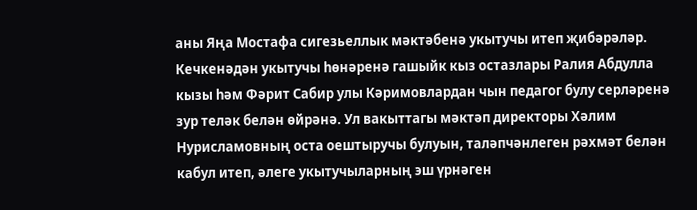аны Яңа Мостафа сигезьеллык мәктәбенә укытучы итеп җибәрәләр. Кечкенәдән укытучы һөнәренә гашыйк кыз остазлары Ралия Абдулла кызы һәм Фәрит Сабир улы Кәримовлардан чын педагог булу серләренә зур теләк белән өйрәнә. Ул вакыттагы мәктәп директоры Хәлим Нурисламовның оста оештыручы булуын, таләпчәнлеген рәхмәт белән кабул итеп, әлеге укытучыларның эш үрнәген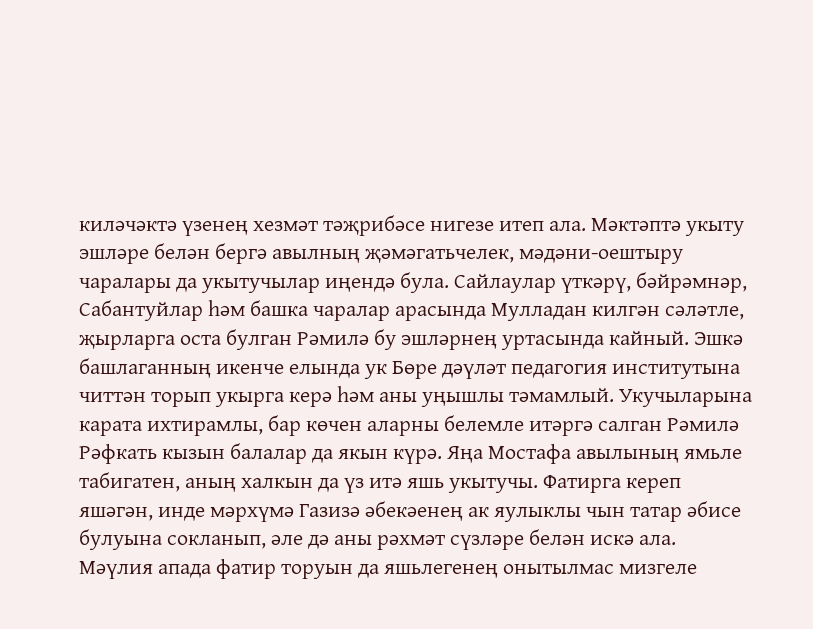киләчәктә үзенең хезмәт тәҗрибәсе нигезе итеп ала. Мәктәптә укыту эшләре белән бергә авылның җәмәгатьчелек, мәдәни-оештыру чаралары да укытучылар иңендә була. Сайлаулар үткәрү, бәйрәмнәр, Сабантуйлар һәм башка чаралар арасында Мулладан килгән сәләтле, җырларга оста булган Рәмилә бу эшләрнең уртасында кайный. Эшкә башлаганның икенче елында ук Бөре дәүләт педагогия институтына читтән торып укырга керә һәм аны уңышлы тәмамлый. Укучыларына карата ихтирамлы, бар көчен аларны белемле итәргә салган Рәмилә Рәфкать кызын балалар да якын күрә. Яңа Мостафа авылының ямьле табигатен, аның халкын да үз итә яшь укытучы. Фатирга кереп яшәгән, инде мәрхүмә Газизә әбекәенең ак яулыклы чын татар әбисе булуына сокланып, әле дә аны рәхмәт сүзләре белән искә ала. Мәүлия апада фатир торуын да яшьлегенең онытылмас мизгеле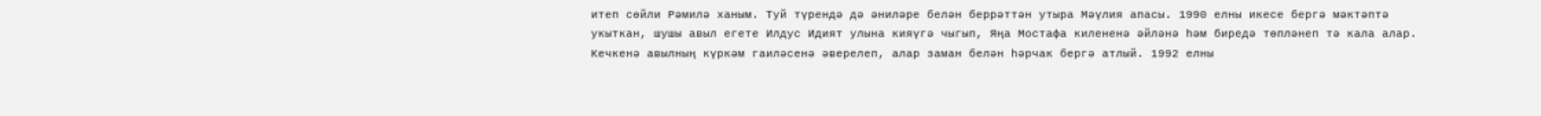итеп сөйли Рәмилә ханым. Туй түрендә дә әниләре белән беррәттән утыра Мәүлия апасы. 1990 елны икесе бергә мәктәптә укыткан, шушы авыл егете Илдус Идият улына кияүгә чыгып, Яңа Мостафа килененә әйләнә һәм биредә төпләнеп тә кала алар. Кечкенә авылның күркәм гаиләсенә әверелеп, алар заман белән һәрчак бергә атлый. 1992 елны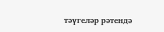тәүгеләр рәтендә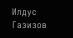Илдус Газизов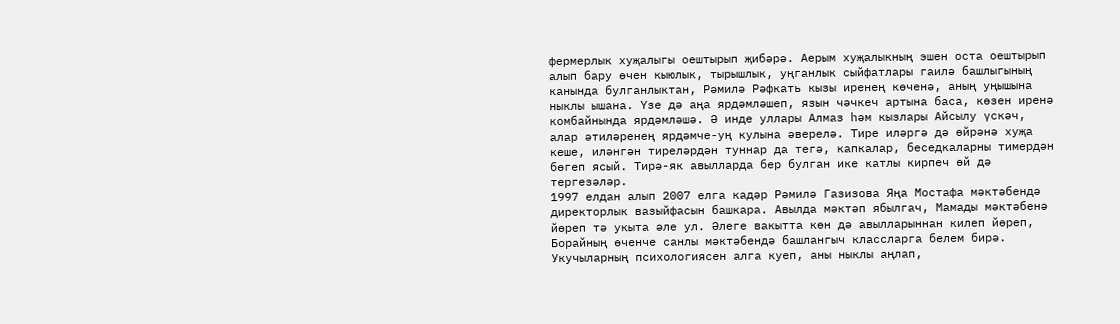фермерлык хуҗалыгы оештырып җибәрә. Аерым хуҗалыкның эшен оста оештырып алып бару өчен кыюлык, тырышлык, уңганлык сыйфатлары гаилә башлыгының канында булганлыктан, Рәмилә Рәфкать кызы иренең көченә, аның уңышына ныклы ышана. Үзе дә аңа ярдәмләшеп, язын чәчкеч артына баса, көзен иренә комбайнында ярдәмләшә. Ә инде уллары Алмаз һәм кызлары Айсылу үскәч, алар әтиләренең ярдәмче-уң кулына әверелә. Тире иләргә дә өйрәнә хуҗа кеше, иләнгән тиреләрдән туннар да тегә, капкалар, беседкаларны тимердән бөгеп ясый. Тирә-як авылларда бер булган ике катлы кирпеч өй дә тергезәләр.
1997 елдан алып 2007 елга кадәр Рәмилә Газизова Яңа Мостафа мәктәбендә директорлык вазыйфасын башкара. Авылда мәктәп ябылгач, Мамады мәктәбенә йөреп тә укыта әле ул. Әлеге вакытта көн дә авылларыннан килеп йөреп, Борайның өченче санлы мәктәбендә башлангыч классларга белем бирә. Укучыларның психологиясен алга куеп, аны ныклы аңлап,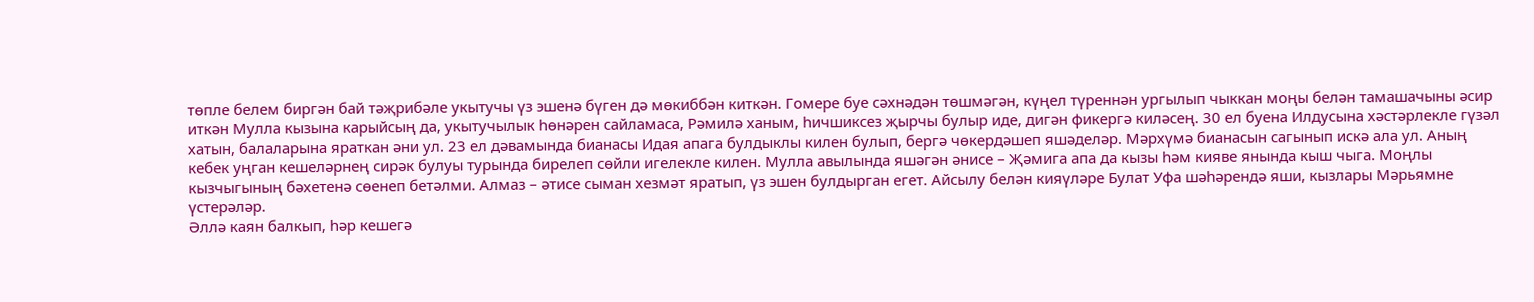төпле белем биргән бай тәҗрибәле укытучы үз эшенә бүген дә мөкиббән киткән. Гомере буе сәхнәдән төшмәгән, күңел түреннән ургылып чыккан моңы белән тамашачыны әсир иткән Мулла кызына карыйсың да, укытучылык һөнәрен сайламаса, Рәмилә ханым, һичшиксез җырчы булыр иде, дигән фикергә киләсең. 30 ел буена Илдусына хәстәрлекле гүзәл хатын, балаларына яраткан әни ул. 23 ел дәвамында бианасы Идая апага булдыклы килен булып, бергә чөкердәшеп яшәделәр. Мәрхүмә бианасын сагынып искә ала ул. Аның кебек уңган кешеләрнең сирәк булуы турында бирелеп сөйли игелекле килен. Мулла авылында яшәгән әнисе – Җәмига апа да кызы һәм кияве янында кыш чыга. Моңлы кызчыгының бәхетенә сөенеп бетәлми. Алмаз – әтисе сыман хезмәт яратып, үз эшен булдырган егет. Айсылу белән кияүләре Булат Уфа шәһәрендә яши, кызлары Мәрьямне үстерәләр.
Әллә каян балкып, һәр кешегә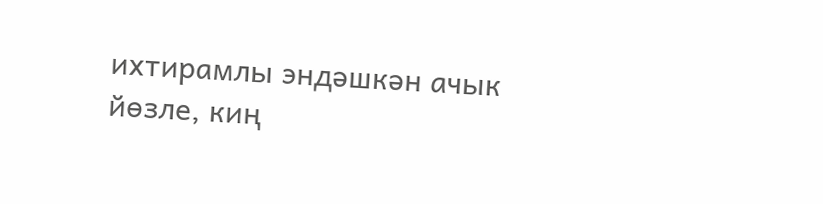ихтирамлы эндәшкән ачык йөзле, киң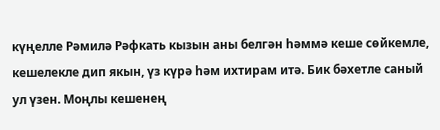күңелле Рәмилә Рәфкать кызын аны белгән һәммә кеше сөйкемле, кешелекле дип якын, үз күрә һәм ихтирам итә. Бик бәхетле саный ул үзен. Моңлы кешенең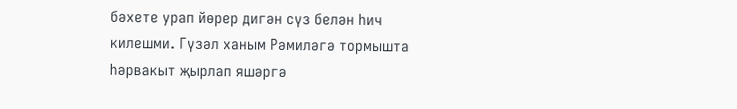бәхете урап йөрер дигән сүз белән һич килешми. Гүзәл ханым Рәмиләгә тормышта һәрвакыт җырлап яшәргә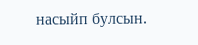насыйп булсын.